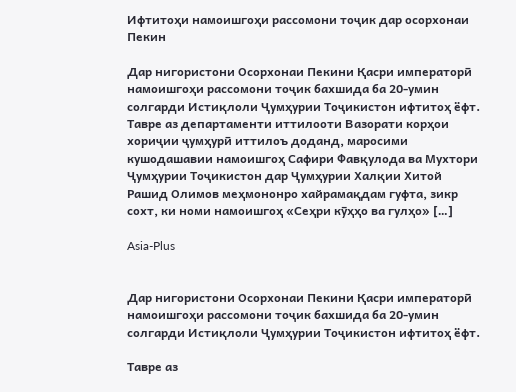Ифтитоҳи намоишгоҳи рассомони тоҷик дар осорхонаи Пекин

Дар нигористони Осорхонаи Пекини Қасри императорӣ намоишгоҳи рассомони тоҷик бахшида ба 20-умин солгарди Истиқлоли Ҷумҳурии Тоҷикистон ифтитоҳ ёфт. Тавре аз департаменти иттилооти Вазорати корҳои хориҷии ҷумҳурӣ иттилоъ доданд, маросими кушодашавии намоишгоҳ Сафири Фавқулода ва Мухтори Ҷумҳурии Тоҷикистон дар Ҷумҳурии Халқии Хитой Рашид Олимов меҳмононро хайрамақдам гуфта, зикр сохт, ки номи намоишгоҳ «Сеҳри кӯҳҳо ва гулҳо» […]

Asia-Plus


Дар нигористони Осорхонаи Пекини Қасри императорӣ намоишгоҳи рассомони тоҷик бахшида ба 20-умин солгарди Истиқлоли Ҷумҳурии Тоҷикистон ифтитоҳ ёфт.

Тавре аз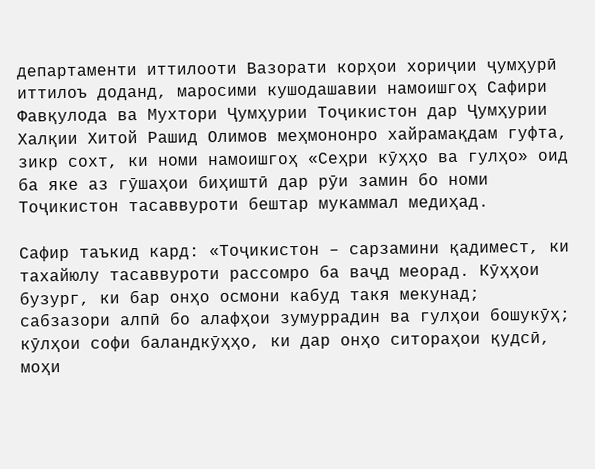департаменти иттилооти Вазорати корҳои хориҷии ҷумҳурӣ иттилоъ доданд, маросими кушодашавии намоишгоҳ Сафири Фавқулода ва Мухтори Ҷумҳурии Тоҷикистон дар Ҷумҳурии Халқии Хитой Рашид Олимов меҳмононро хайрамақдам гуфта, зикр сохт, ки номи намоишгоҳ «Сеҳри кӯҳҳо ва гулҳо» оид ба яке аз гӯшаҳои биҳиштӣ дар рӯи замин бо номи Тоҷикистон тасаввуроти бештар мукаммал медиҳад.

Сафир таъкид кард: «Тоҷикистон – сарзамини қадимест, ки тахайюлу тасаввуроти рассомро ба ваҷд меорад. Кӯҳҳои бузург, ки бар онҳо осмони кабуд такя мекунад; сабзазори алпӣ бо алафҳои зумуррадин ва гулҳои бошукӯҳ; кӯлҳои софи баландкӯҳҳо, ки дар онҳо ситораҳои қудсӣ, моҳи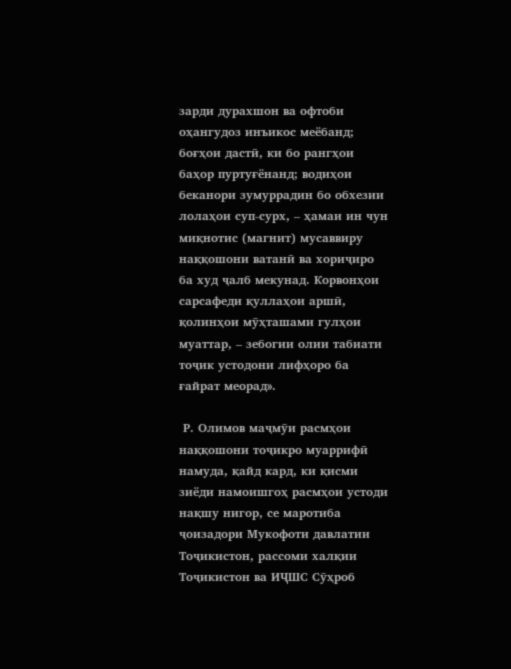зарди дурахшон ва офтоби оҳангудоз инъикос меёбанд; боғҳои дастӣ, ки бо рангҳои баҳор пуртуғёнанд; водиҳои беканори зумуррадин бо обхезии лолаҳои суп-сурх, – ҳамаи ин чун миқнотис (магнит) мусаввиру наққошони ватанӣ ва хориҷиро ба худ ҷалб мекунад. Корвонҳои сарсафеди қуллаҳои аршӣ, қолинҳои мӯҳташами гулҳои муаттар, – зебогии олии табиати тоҷик устодони лифҳоро ба ғайрат меорад».

 Р. Олимов маҷмӯи расмҳои наққошони тоҷикро муаррифӣ намуда, қайд кард, ки қисми зиёди намоишгоҳ расмҳои устоди нақшу нигор, се маротиба ҷоизадори Мукофоти давлатии Тоҷикистон, рассоми халқии Тоҷикистон ва ИҶШС Сӯҳроб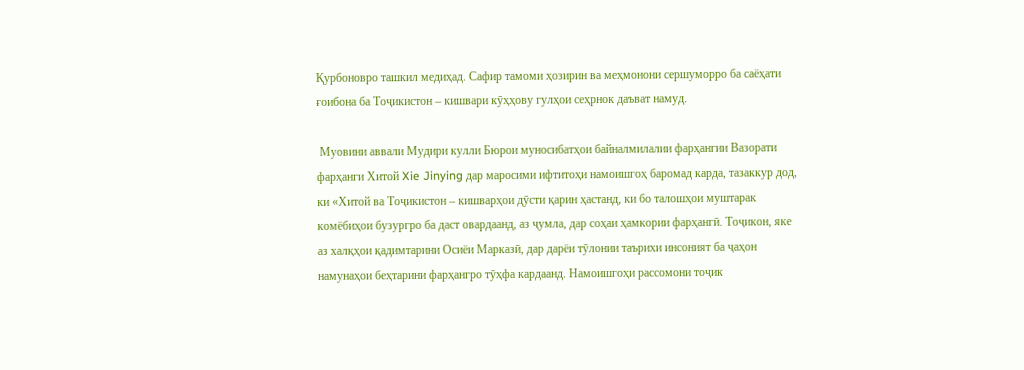Қурбоновро ташкил медиҳад. Сафир тамоми ҳозирин ва меҳмонони сершуморро ба саёҳати ғоибона ба Тоҷикистон – кишвари кӯҳҳову гулҳои сеҳрнок даъват намуд.

 Муовини аввали Мудири кулли Бюрои муносибатҳои байналмилалии фарҳангии Вазорати фарҳанги Хитой Xie Jinying дар маросими ифтитоҳи намоишгоҳ баромад карда, тазаккур дод, ки «Хитой ва Тоҷикистон – кишварҳои дӯсти қарин ҳастанд, ки бо талошҳои муштарак комёбиҳои бузургро ба даст овардаанд, аз ҷумла, дар соҳаи ҳамкории фарҳангӣ. Тоҷикон, яке аз халқҳои қадимтарини Осиёи Марказӣ, дар дарёи тӯлонии таърихи инсоният ба ҷаҳон намунаҳои беҳтарини фарҳангро тӯҳфа кардаанд. Намоишгоҳи рассомони тоҷик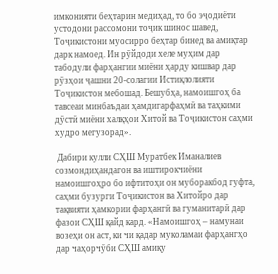имконияти беҳтарин медиҳад, то бо эҷодиёти устодони рассомони тоҷик шинос шавед, Тоҷикистони муосирро беҳтар бинед ва амиқтар дарк намоед. Ин рӯйдоди хеле муҳим дар табодули фарҳангии миёни ҳарду кишвар дар рӯзҳои ҷашни 20-солагии Истиқлолияти Тоҷикистон мебошад. Бешубҳа, намоишгоҳ ба тавсеаи минбаъдаи ҳамдигарфаҳмӣ ва таҳкими дӯстӣ миёни халқҳои Хитой ва Тоҷикистон саҳми худро мегузорад».

 Дабири кулли СҲШ Муратбек Иманалиев созмондиҳандагон ва иштирокчиёни намоишгоҳро бо ифтитоҳи он муборакбод гуфта, саҳми бузурги Тоҷикистон ва Хитойро дар тақвияти ҳамкории фарҳангӣ ва гуманитарӣ дар фазои СҲШ қайд кард. «Намоишгоҳ – намунаи возеҳи он аст, ки чи қадар муколамаи фарҳангҳо дар чаҳорчӯби СҲШ амиқу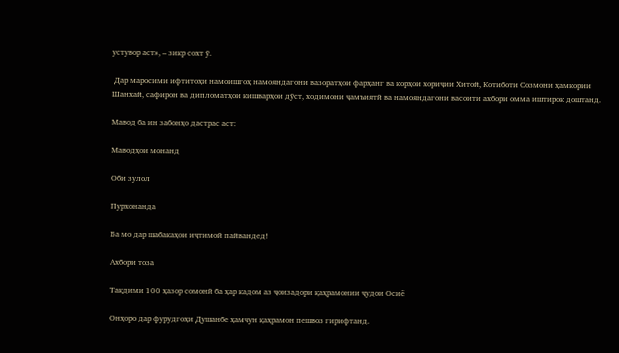устувор аст», – зикр сохт ӯ.

 Дар маросими ифтитоҳи намоишгоҳ намояндагони вазоратҳои фарҳанг ва корҳои хориҷии Хитой, Котиботи Созмони ҳамкории Шанхай, сафирон ва дипломатҳои кишварҳои дӯст, ходимони ҷамъиятӣ ва намояндагони васоити ахбори омма иштирок доштанд.

Мавод ба ин забонҳо дастрас аст:

Маводҳои монанд

Оби зулол

Пурхонанда

Ба мо дар шабакаҳои иҷтимоӣ пайвандед!

Ахбори тоза

Тақдими 100 ҳазор сомонӣ ба ҳар кадом аз ҷоизадори қаҳрамонии ҷудои Осиё

Онҳоро дар фурудгоҳи Душанбе ҳамчун қаҳрамон пешвоз гирифтанд.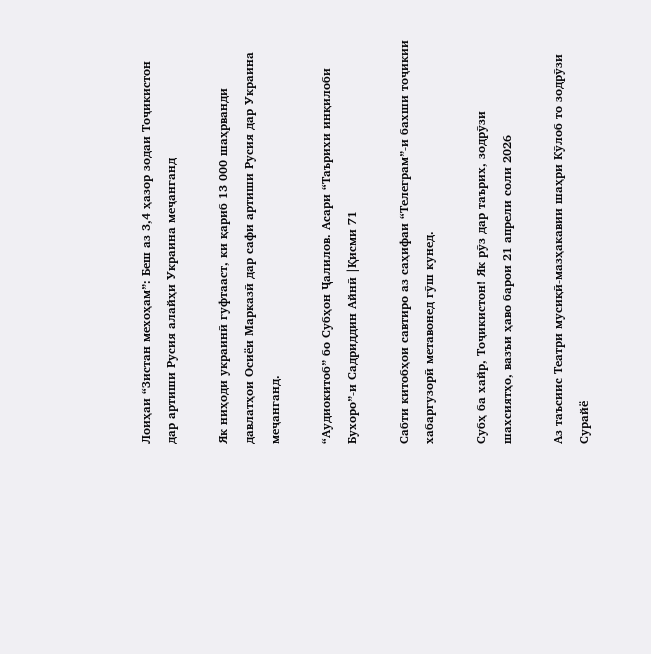Лоиҳаи “Зистан мехоҳам”: Беш аз 3,4 ҳазор зодаи Тоҷикистон дар артиши Русия алайҳи Украина меҷанганд

Як ниҳоди украинӣ гуфтааст, ки қариб 13 000 шаҳрванди давлатҳои Осиёи Марказӣ дар сафи артиши Русия дар Украина меҷанганд.

“Аудиокитоб” бо Субҳон Ҷалилов. Асари “Таърихи инқилоби Бухоро”-и Садриддин Айнӣ |Қисми 71

Cабти китобҳои савтиро аз саҳифаи “Телеграм”-и бахши тоҷикии хабаргузорӣ метавонед гӯш кунед.

Субҳ ба хайр, Тоҷикистон! Як рӯз дар таърих, зодрӯзи шахсиятҳо, вазъи ҳаво барои 21 апрели соли 2026

Аз таъсиис Театри мусиқӣ-мазҳакавии шаҳри Кӯлоб то зодрӯзи Сурайё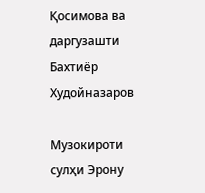Қосимова ва даргузашти Бахтиёр Худойназаров

Музокироти сулҳи Эрону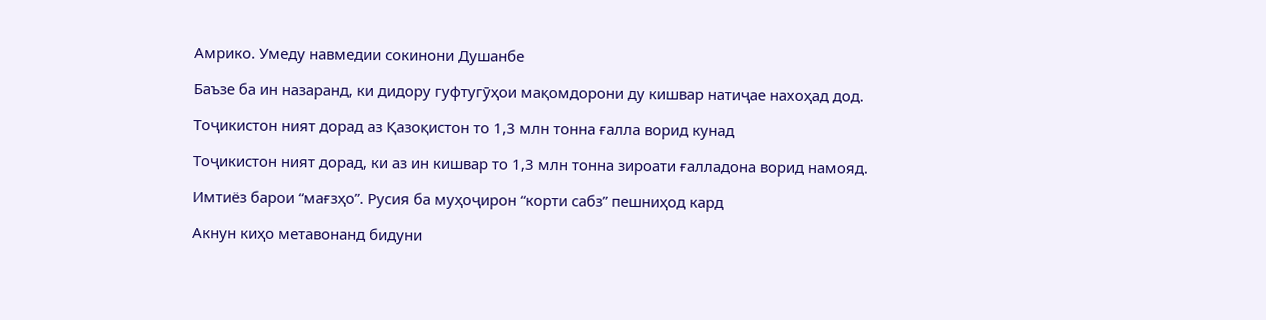Амрико. Умеду навмедии сокинони Душанбе

Баъзе ба ин назаранд, ки дидору гуфтугӯҳои мақомдорони ду кишвар натиҷае нахоҳад дод.

Тоҷикистон ният дорад аз Қазоқистон то 1,3 млн тонна ғалла ворид кунад

Тоҷикистон ният дорад, ки аз ин кишвар то 1,3 млн тонна зироати ғалладона ворид намояд.

Имтиёз барои “мағзҳо”. Русия ба муҳоҷирон “корти сабз” пешниҳод кард

Акнун киҳо метавонанд бидуни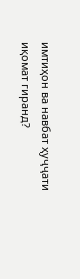имтиҳон ва навбат ҳуҷҷати иқомат гиранд?